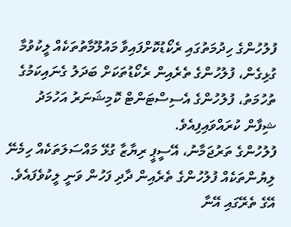ފުލުހުންގެ ހިދުމަތުގައި ރެކޯޑުކޮށްފައިވާ މައުލޫމާތުތަކެއް ލީކުވުމާ ގުޅިގެން، ފުލުހުންގެ ތެރެއިން ރެކޯޑުތަކަށް ބަދަލު ގެނައިކަމުގެ ތުހުމަތު، ފުލުހުންގެ އެސިސްޓަންޓް ކޮމިޝަނަރު އަހުމަދު ޝިފާން ކުރައްވައިފިއެވެ.
ފުލުހުންގެ ތަރުޖަމާނު، އޭސީޕީ ރިޔާޒާ ގުޅޭ މައްސަލަތަކެއް ހިމެނޭ ލިޔުންތަކެއް ފުލުހުންގެ ތެރެއިން ދާދި ފަހުން ވަނީ ލީކުވެފައެވެ. އޭގެ ތެރޭގައި އޭނާ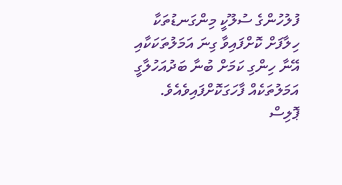ފުލުހުންގެ ސުލޫކީ މިންގަނޑުތަކާ ހިލާފަށް ކޮށްފައިވާ ގިނަ އަމަލުތަކަކާއި އޭނާ ހިންގި ކަމަށް ބުނާ ބަދުއަހުލާގީ އަމަލުތަކެއް ފާހަގަކޮށްފައިވެއެވެ.
ޕޮލިސް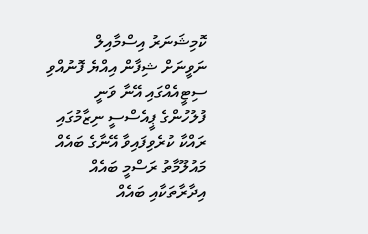ކޮމިޝަނަރު އިސްމާއިލް ނަވީނަށް ޝިފާން އިއްޔެ ފޮނުއްވި ސިޓީއެއްގައި އޭނާ ވަނީ ފުލުހުންގެ ޕީއެސްސީ ނިޒާމުގައި ރައްކާ ކުރެވިފައިވާ އޭނާގެ ބައެއް މައުލޫމާތު ރަސްމީ ބައެއް އިދާރާތަކާއި ބައެއް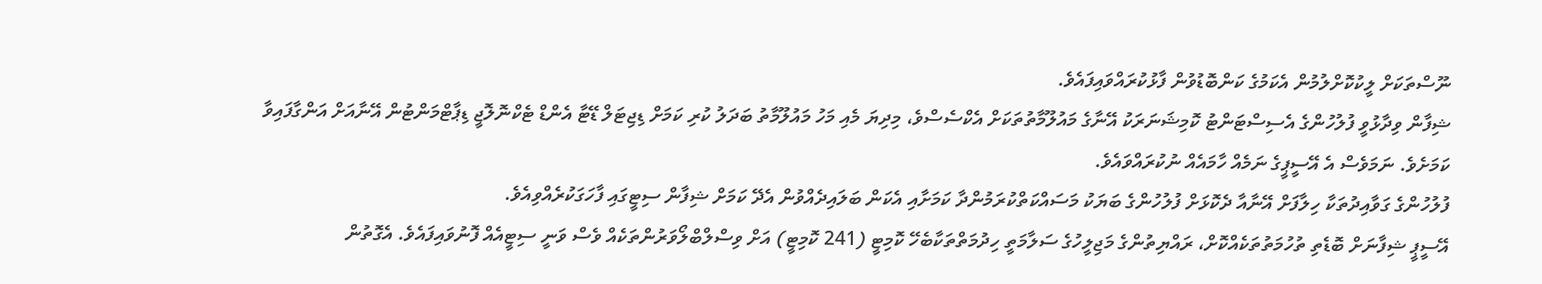ނޫސްތަކަށް ލީކުކޮށްލުމުން އެކަމުގެ ކަންބޮޑުވުން ފާޅުކުރައްވައިފައެވެ.
ޝިފާން ވިދާޅުވީ ފުލުހުންގެ އެސިސްޓަންޓު ކޮމިޝަނަރަކު އޭނާގެ މައުލޫމާތުތަކަށް އެކްސެސްވެ، މިދިޔަ މެއި މަހު މައުލޫމާތު ބަދަލު ކުރި ކަމަށް ޑިޖިޓަލް ޑޭޓާ އެންޑް ޓެކްނޮލޮޖީ ޑިޕާޓްމަންޓުން އޭނާއަށް އަންގާފައިވާ ކަމަށެވެ. ނަމަވެސް އެ އޭސީޕީގެ ނަމެއް ހާމައެއް ނުކުރައްވައެވެ.
ފުލުހުންގެ ގަވާއިދުތަކާ ހިލާފަށް އޭނާއާ ދެކޮޅަށް ފުލުހުންގެ ބަޔަކު މަސައްކަތްކުރަމުންދާ ކަމަށާއި އެކަން ބަލައިދެއްވުން އެދޭ ކަމަށް ޝިފާން ސިޓީގައި ފާހަގަކުރެއްވިއެވެ.
އޭސީޕީ ޝިފާނަށް ބޮޑެތި ތުހުމަތުތަކެއްކޮށް، ރައްޔިތުންގެ މަޖިލީހުގެ ސަލާމަތީ ހިދުމަތްތަކާބެހޭ ކޮމިޓީ (241 ކޮމިޓީ) އަށް ވިސްލްބްލޯވަރުންތަކެއް ވެސް ވަނީ ސިޓީއެއް ފޮނުވައިފައެވެ. އެގޮތުން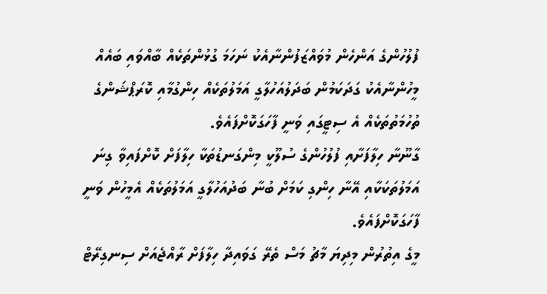ފުލުހުންގެ އަންހެން މުވައްޒަފުންނާއެކު ނަހަމަ ގުޅުންތަކެއް ބާއްވައި ބައެއް މީހުންނާއެކު ގަދަކަމުން ބަދަލުއަހުލާގީ އަމަލުތަކެއް ހިންގުމާއި ކޮރަޕްޝަންގެ ތުހުމަތުތަކެއް އެ ސިޓީގައި ވަނީ ފާހަގަކޮށްފައެވެ.
ގާނޫނާ ހިލާފަށާއި ފުލުހުންގެ ސުލޫކީ މިންގަނޑުތަކާ ހިލާފަށް ކޮށްފައިވާ ގިނަ އަމަލުތަކަކާއި އޭނާ ހިންގި ކަމަށް ބުނާ ބަދުއަހުލާގީ އަމަލުތަކެއް އެމީހުން ވަނީ ފާހަގަކޮށްފައެވެ.
މީގެ އިތުރުން މިދިޔަ މާޗު މަސް ތެރޭ ގަވައިދާ ހިލާފަށް ރާއްޖެއަށް ސިނގިރޭޓް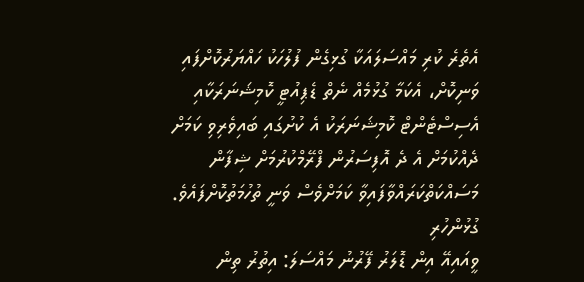އެތެރެ ކުރި މައްސަލައަކާ ގުޅިގެން ފުލުހަކު ހައްޔަރުކޮށްފައި ވަނިކޮށް، އެކަމާ ގުޅުމެއް ނެތް ޑެޕިއުޓީ ކޮމިޝަނަރަކާއި އެސިސްޓެންޓް ކޮމިޝަނަރަކު އެ ކުށުގައި ބައިވެރިވި ކަމަށް ދެއްކުމަށް އެ ދެ އޮފިސަރުން ފްރޭމްކުރުމަށް ޝިފާން މަސައްކަތްކަރައްވާފައިވާ ކަމަށްވެސް ވަނީ ތުހުމަތުކޮށްފައެވެ.
ގުޅުންހުރި
ވީއައިއޭ އިން ޑޮލަރު ފޭރުނު މައްސަލަ: އިތުރު ތިން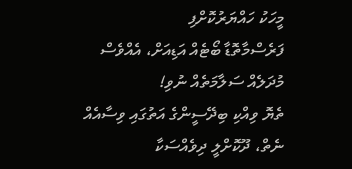މީހަކު ހައްޔަރުކޮށްފި
ފަރެސްމާތޮޑާ ބޯޓެއް އަޑިއަށް، އެއްވެސް މުދަލެއް ސަލާމަތެއް ނުވި!
ތެޔޮ ވިއްކި ބިދޭސީންގެ އަތުގައި ވިސާއެއް ނެތް، ދޫކޮށްލީ ދިވެއްސަކާ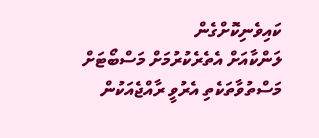ކައިވެނިކޮށްގެން
ލަންކާއަށް އެތެރެކުރުމަށް މަސްބޯޓަށް މަސްތުވާތަކެތި އެރުވީ ރާއްޖެއަކުން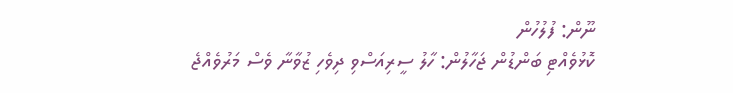ނޫން: ފުލުހުން
ކޮޅުވެއްޓި ބަންޑުން ޖަހާލުން: ހާލު ސީރިއަސްވި ދިވެހި ޒުވާނާ ވެސް މަރުވެއްޖެ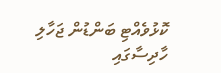ކޮޅުވެއްޓި ބަންޑުން ޖަހާލި ހާދިސާގައި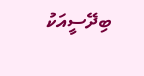ބިދޭސީއަކު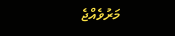މަރުވެއްޖެ